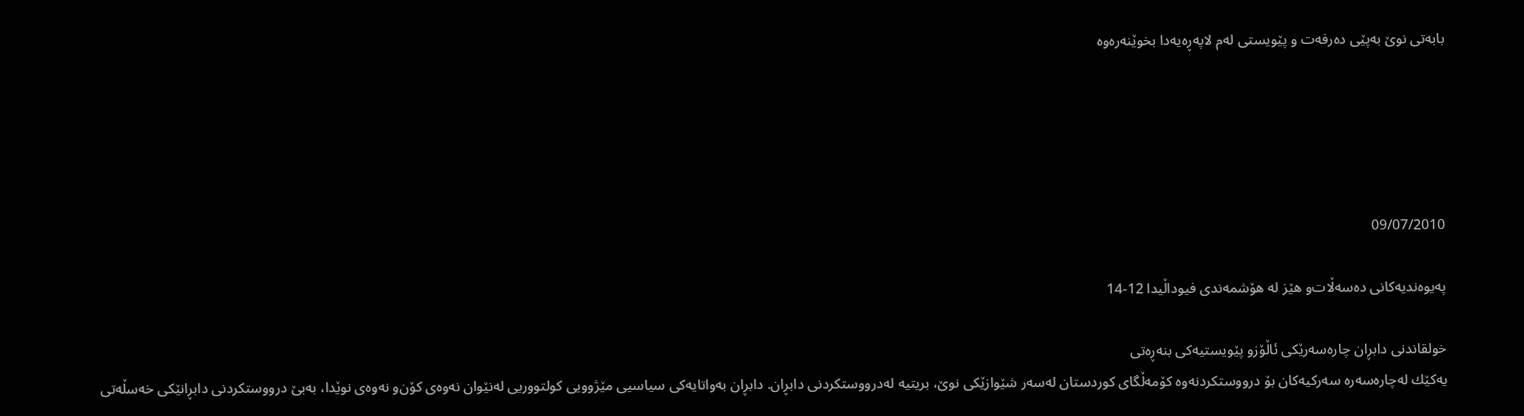بابەتی نوێ بەپێی دەرفەت و پێویستی لەم لاپەڕەیەدا بخوێنەرەوە





09/07/2010

په‌یوه‌ندیه‌كانی ده‌سه‌ڵات‌و هێز له هۆشمه‌ندی فیوداڵیدا 12-14

خولقاندنی دابڕان چاره‌سه‌رێكی ئاڵۆز‌و پێویستیه‌كی بنه‌ڕه‌تی
یه‌كێك له‌چاره‌سه‌ره‌ سه‌ركیه‌كان بۆ درووستكردنه‌وه‌ كۆمه‌ڵگای كوردستان له‌سه‌ر شێوازێكی نوێ، بریتیه‌ له‌درووستكردنی دابڕان. دابڕان به‌واتایه‌كی سیاسیی مێژوویی كولتووریی له‌نێوان نه‌وه‌ی كۆن‌و نه‌وه‌ی نوێدا، به‌بێ درووستكردنی دابڕانێكی خه‌سڵه‌تی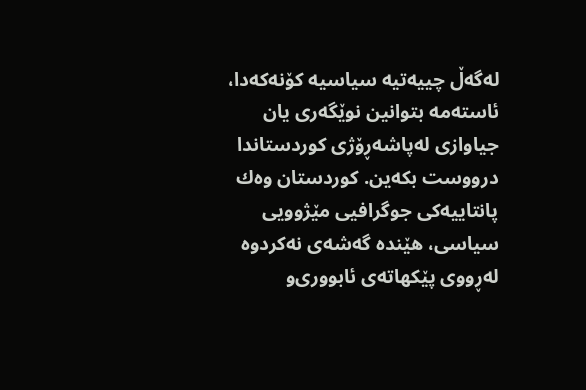له‌گه‌ڵ چییه‌تیه‌ سیاسیه‌ كۆنه‌كه‌دا، ئاسته‌مه‌ بتوانین نوێگه‌ری یان جیاوازی له‌پاشه‌ڕۆژی كوردستاندا درووست بكه‌ین. كوردستان وه‌ك پانتاییه‌كی جوگرافیی مێژوویی سیاسی، هێنده‌ گه‌شه‌ی نه‌كردوه‌ له‌ڕووی پێكهاته‌ی ئابووری‌و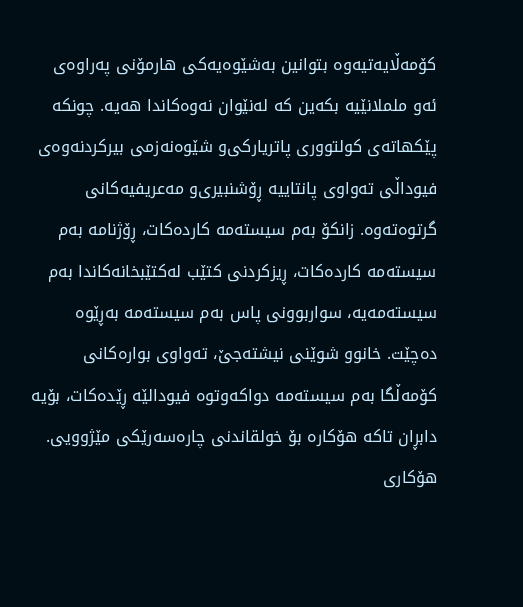كۆمه‌ڵایه‌تیه‌وه‌ بتوانین به‌شێوه‌یه‌كی هارمۆنی په‌راوه‌ی ئه‌و ململانێیه‌ بكه‌ین كه‌ له‌نێوان نه‌وه‌كاندا هه‌یه‌. چونكه‌ پێكهاته‌ی كولتووری پاتریاركی‌و شێوه‌نه‌زمی بیركردنه‌وه‌ی فیوداڵی ته‌واوی پانتاییه‌ ڕۆشنبیری‌و مه‌عریفیه‌كانی گرتوه‌ته‌وه‌. زانكۆ به‌م سیسته‌مه‌ كارده‌كات، ڕۆژنامه‌ به‌م سیسته‌مه‌ كارده‌كات، ڕیزكردنی كتێب له‌كتێبخانه‌كاندا به‌م سیسته‌مه‌یه‌، سواربوونی پاس به‌م سیسته‌مه‌ به‌ڕێوه‌ ده‌چێت. خانوو شوێنی نیشته‌جێ، ته‌واوی بواره‌كانی كۆمه‌ڵگا به‌م سیسته‌مه‌ دواكه‌وتوه‌ فیودالێه‌ ڕێده‌كات، بۆیه‌ دابڕان تاكه‌ هۆكاره‌ بۆ خولقاندنی چاره‌سه‌رێكی مێژوویی.
هۆكاری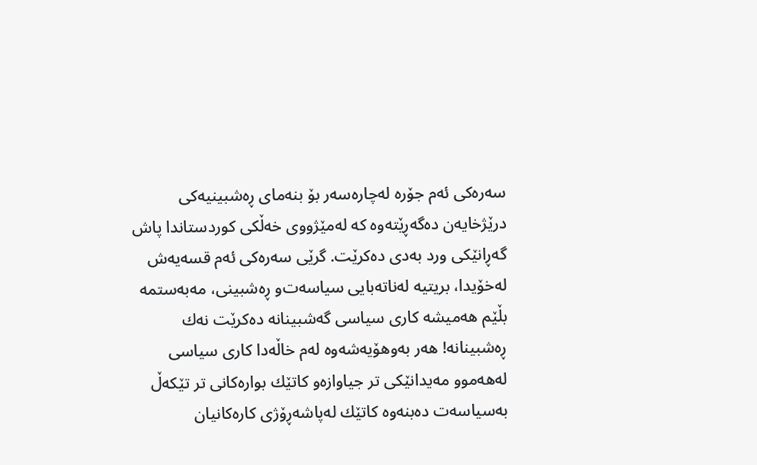سه‌ره‌كی ئه‌م جۆره‌ له‌چاره‌سه‌ر بۆ بنه‌مای ڕه‌شبینیه‌كی درێژخایه‌ن ده‌گه‌ڕێته‌وه‌ كه‌ له‌مێژووی خه‌ڵكی كوردستاندا پاش گه‌ڕانێكی ورد به‌دی ده‌كرێت. گرێی سه‌ره‌كی ئه‌م قسه‌یه‌ش له‌خۆیدا، بریتیه‌ له‌ناته‌بایی سیاسه‌ت‌و ڕه‌شبینی، مه‌به‌ستمه‌ بڵێم هه‌میشه‌ كاری سیاسی گه‌شبینانه‌ ده‌كرێت نه‌ك ڕه‌شبینانه‌! هه‌ر به‌وهۆیه‌شه‌وه‌ له‌م خاڵه‌دا كاری سیاسی له‌هه‌موو مه‌یدانێكی تر جیاوازه‌‌و كاتێك بواره‌كانی تر تێكه‌ڵ به‌سیاسه‌ت ده‌بنه‌وه‌ كاتێك له‌پاشه‌ڕۆژی كاره‌كانیان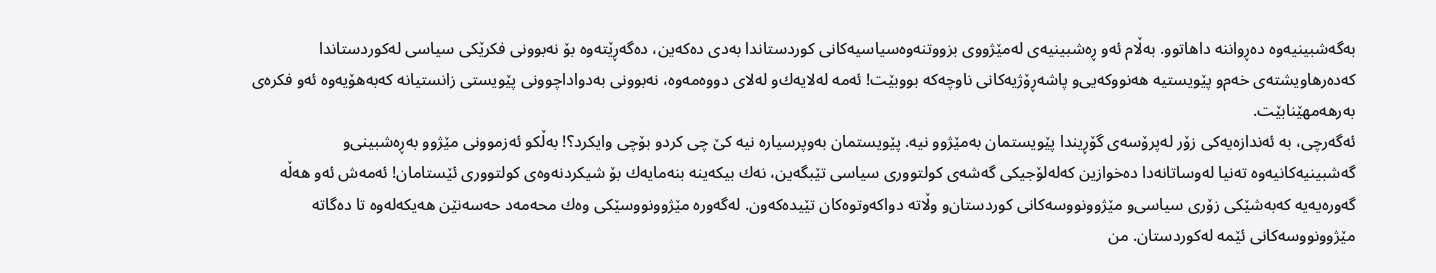به‌گه‌شبینیه‌وه‌ ده‌ڕواننه‌ داهاتوو. به‌ڵام ئه‌و ڕه‌شبینیه‌ی له‌مێژووی بزووتنه‌وه‌سیاسیه‌كانی كوردستاندا به‌دی ده‌كه‌ین، ده‌گه‌ڕێته‌وه‌ بۆ نه‌بوونی فكرێكی سیاسی له‌كوردستاندا كه‌ده‌رهاویشته‌ی خه‌م‌و پێویستیه‌ هه‌نووكه‌یی‌و پاشه‌ڕۆژیه‌كانی ناوچه‌كه‌ بووبێت! ئه‌مه‌ له‌لایه‌ك‌و له‌لای دووه‌مه‌وه‌، نه‌بوونی به‌دواداچوونی پێویستی زانستیانه‌ كه‌به‌هۆیه‌وه‌ ئه‌و فكره‌ی به‌رهه‌مهێنابێت.
ئه‌گه‌رچی، به‌ ئه‌ندازه‌یه‌كی زۆر له‌پرۆسه‌ی گۆڕیندا پێویستمان به‌مێژوو نیه‌. پێویستمان به‌وپرسیاره‌ نیه‌ كێ چی كرد‌و بۆچی وایكرد؟! به‌ڵكو ئه‌زموونی مێژوو به‌ڕه‌شبینی‌و گه‌شبینیه‌كانیه‌وه‌ ته‌نیا له‌وساتانه‌دا ده‌خوازین كه‌له‌لۆجیكی گه‌شه‌ی كولتووری سیاسی تێبگه‌ین، نه‌ك بیكه‌ینه‌ بنه‌مایه‌ك بۆ شیكردنه‌وه‌ی كولتووری ئێستامان! ئه‌مه‌ش ئه‌و هه‌ڵه‌ گه‌وره‌یه‌یه‌ كه‌به‌شێكی زۆری سیاسی‌و مێژوونووسه‌كانی كوردستان‌و وڵاته‌ دواكه‌وتوه‌كان تێیده‌كه‌ون. له‌گه‌وره‌ مێژوونووسێكی وه‌ك محه‌مه‌د حه‌سه‌نێن هه‌یكه‌له‌وه‌ تا ده‌گاته‌ مێژوونووسه‌كانی ئێمه‌ له‌كوردستان. من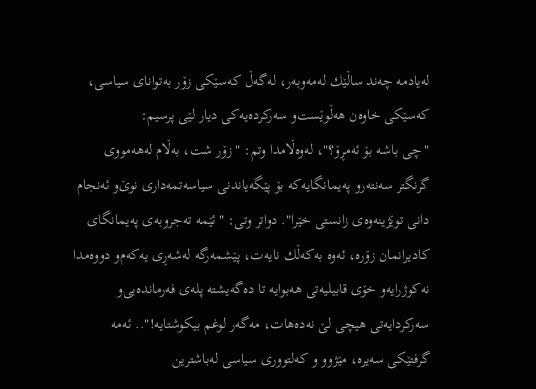له‌یادمه‌ چه‌ند ساڵێك له‌مه‌وبه‌ر، له‌گه‌ڵ كه‌سێكی زۆر به‌توانای سیاسی، كه‌سێكی خاوه‌ن هه‌ڵوێست‌و سه‌ركرده‌یه‌كی دیار لێی پرسیم:
"چی باشه‌ بۆ ئه‌مڕۆ؟"، له‌وه‌ڵامدا وتم: "زۆر شت، به‌ڵام له‌هه‌مووی گرنگتر سه‌نته‌رو په‌یمانگایه‌كه‌ بۆ پێگه‌یاندنی سیاسه‌تمه‌داری نوێ‌و ئه‌نجام دانی توێژینه‌وه‌ی زانستی خێرا". دواتر وتی: "ئێمه‌ ته‌جروبه‌ی په‌یمانگای كادیرانمان زۆره‌، ئه‌وه‌ به‌كه‌ڵك نایه‌ت، پێشمه‌رگه‌ له‌شه‌ڕی یه‌كه‌م‌و دووه‌مدا نه‌كوژرایه‌‌و خۆی قابیلیه‌تی هه‌بوایه‌ تا ده‌گه‌یشته‌ پله‌ی فه‌رمانده‌یی‌و سه‌ركردایه‌تی هیچی لێ نه‌ده‌هات، مه‌گه‌ر لوغم بیكوشتایه‌!".. ئه‌مه‌ گرفتێكی سه‌یره‌، مێژوو و كه‌لتووری سیاسی له‌باشترین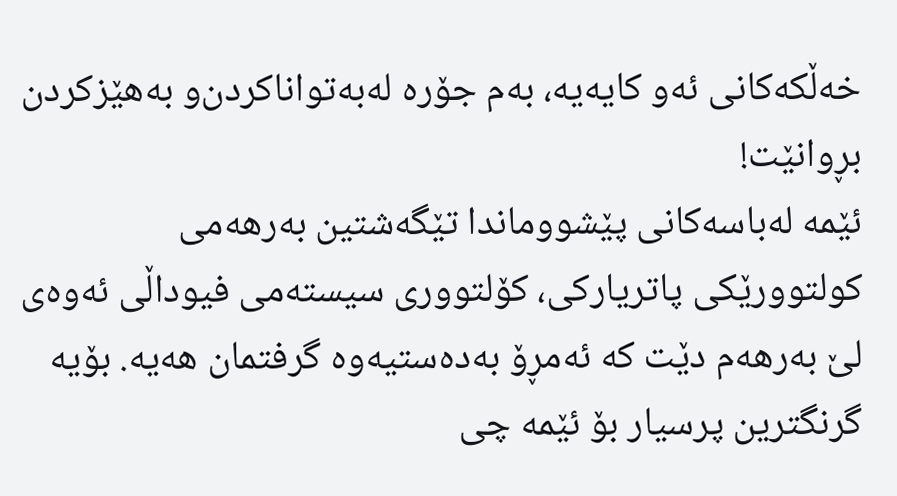خه‌ڵكه‌كانی ئه‌و كایه‌یه‌، به‌م جۆره‌ له‌به‌تواناكردن‌و به‌هێزكردن بڕوانێت!
ئێمه‌ له‌باسه‌كانی پێشووماندا تێگه‌شتین به‌رهه‌می كولتوورێكی پاتریاركی، كۆلتووری سیسته‌می فیوداڵی ئه‌وه‌ی لێ به‌رهه‌م دێت كه‌ ئه‌مڕۆ به‌ده‌ستیه‌وه‌ گرفتمان هه‌یه‌. بۆیه‌ گرنگترین پرسیار بۆ ئێمه‌ چی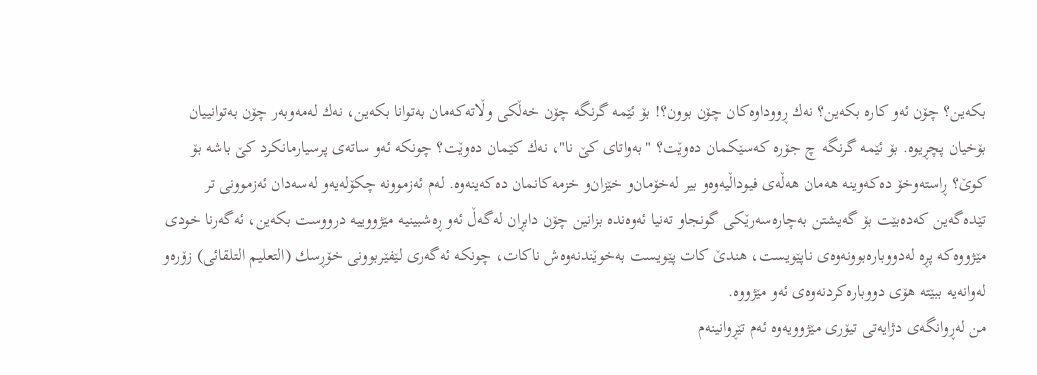بكه‌ین؟ چۆن ئه‌و كاره‌ بكه‌ین؟ نه‌ك ڕووداوه‌كان چۆن بوون؟! بۆ ئێمه‌ گرنگه‌ چۆن خه‌ڵكی وڵاته‌كه‌مان به‌توانا بكه‌ین، نه‌ك له‌مه‌وبه‌ر چۆن به‌توانییان بۆخیان پچڕیوه‌. بۆ ئێمه‌ گرنگه‌ چ جۆره‌ كه‌سێكمان ده‌وێت؟ "به‌واتای كێ نا"، نه‌ك كێمان ده‌وێت؟ چونكه‌ ئه‌و ساته‌ی پرسیارمانكرد كێ باشه‌ بۆ كوێ؟ ڕاسته‌وخۆ ده‌كه‌وینه‌ هه‌مان هه‌ڵه‌ی فیوداڵیه‌وه‌و بیر له‌خۆمان‌و خێزان‌و خزمه‌كانمان ده‌كه‌ینه‌وه‌. له‌م ئه‌زموونه‌ چكۆله‌یه‌و له‌سه‌دان ئه‌زموونی تر تێده‌گه‌ین كه‌ده‌بێت بۆ گه‌یشتن به‌چاره‌سه‌رێكی گونجاو ته‌نیا ئه‌وه‌نده‌ بزانین چۆن دابڕان له‌گه‌ڵ ئه‌و ڕه‌شبینیه‌ مێژووییه‌ درووست بكه‌ین، ئه‌گه‌رنا خودی مێژووه‌كه‌ پڕه‌ له‌دووباره‌بوونه‌وه‌ی ناپێویست، هندێ كات پێویست به‌خوێندنه‌وه‌ش ناكات، چونكه‌ ئه‌گه‌ری لێفێربوونی خۆڕسك (التعلیم التلقائی) زۆره‌و له‌وانه‌یه‌ ببێته‌ هۆی دووباره‌كردنه‌وه‌ی ئه‌و مێژووه‌.
من له‌ڕوانگه‌ی دژایه‌تی تیۆری مێژوویه‌وه‌ ئه‌م تێڕوانینه‌م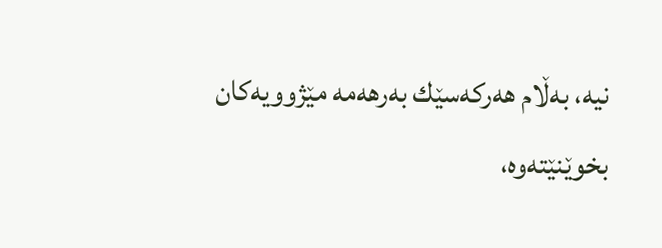نیه‌، به‌ڵام هه‌ركه‌سێك به‌رهه‌مه‌ مێژوویه‌كان بخوێنێته‌وه‌،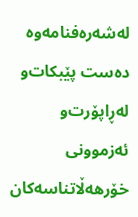له‌شه‌ره‌فنامه‌وه‌ ده‌ست پێبكات‌و له‌ڕاپۆرت‌و ئه‌زموونی خۆرهه‌ڵاتناسه‌كان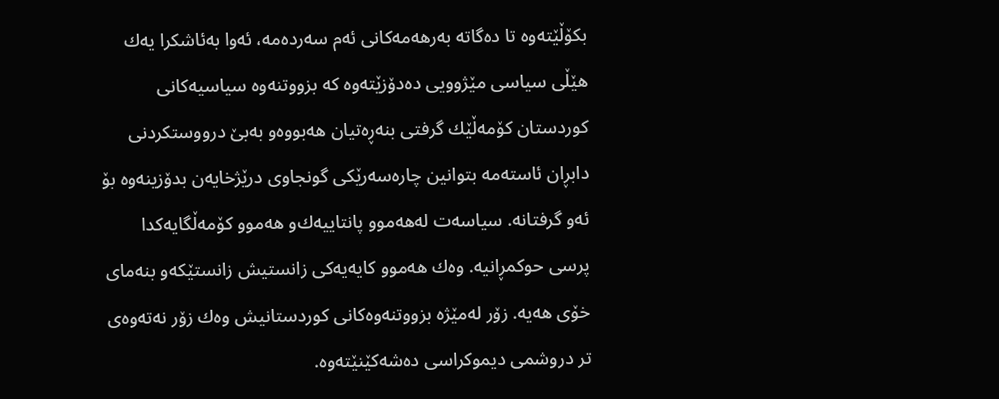بكۆڵێته‌وه‌ تا ده‌گاته‌ به‌رهه‌مه‌كانی ئه‌م سه‌رده‌مه‌، ئه‌وا به‌ئاشكرا یه‌ك هێڵی سیاسی مێژوویی ده‌دۆزێته‌وه‌ كه‌ بزووتنه‌وه‌ سیاسیه‌كانی كوردستان كۆمه‌ڵێك گرفتی بنه‌ڕه‌تیان هه‌بووه‌‌و به‌بێ درووستكردنی دابڕان ئاسته‌مه‌ بتوانین چاره‌سه‌رێكی گونجاوی درێژخایه‌ن بدۆزینه‌وه‌ بۆ ئه‌و گرفتانه‌. سیاسه‌ت له‌هه‌موو پانتاییه‌ك‌و هه‌موو كۆمه‌ڵگایه‌كدا پرسی حوكمڕانیه‌. وه‌ك هه‌موو كایه‌یه‌كی زانستیش زانستێكه‌و بنه‌مای خۆی هه‌یه‌. زۆر له‌مێژه‌ بزووتنه‌وه‌كانی كوردستانیش وه‌ك زۆر نه‌ته‌وه‌ی تر دروشمی دیموكراسی ده‌شه‌كێنێته‌وه‌.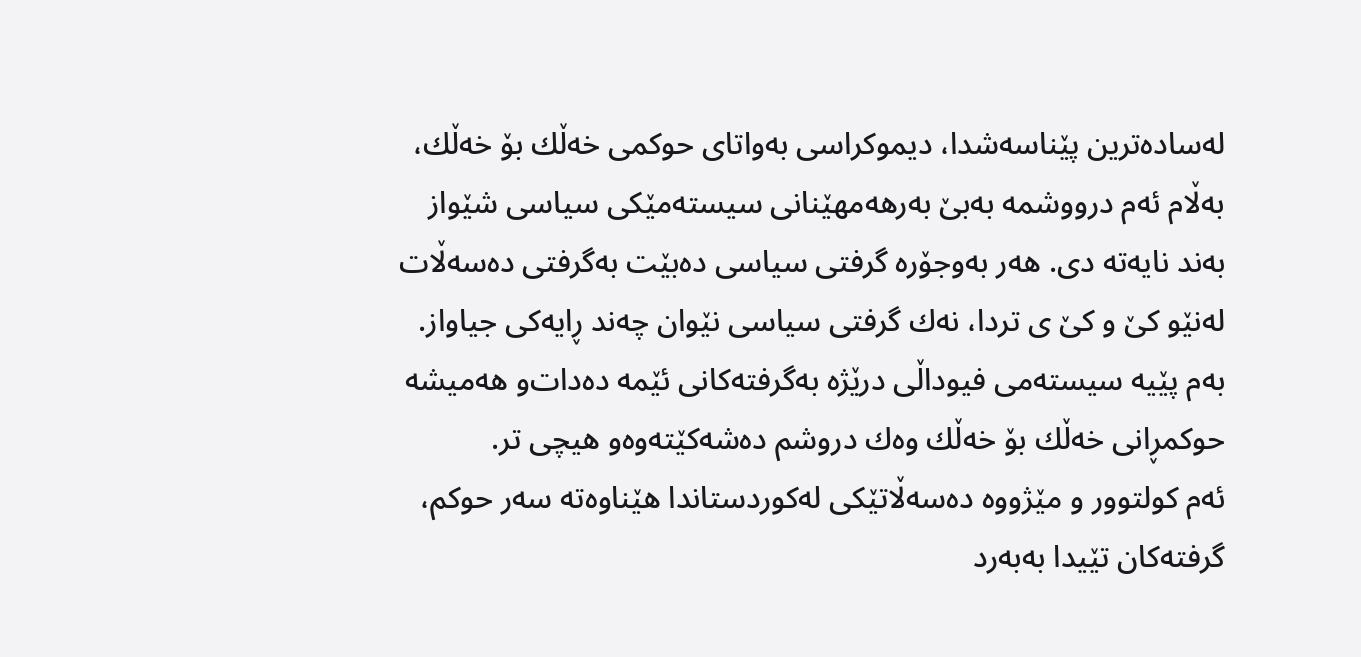له‌ساده‌ترین پێناسه‌شدا، دیموكراسی به‌واتای حوكمی خه‌ڵك بۆ خه‌ڵك، به‌ڵام ئه‌م درووشمه‌ به‌بێ به‌رهه‌مهێنانی سیسته‌مێكی سیاسی شێواز به‌ند نایه‌ته‌ دی. هه‌ر به‌وجۆره‌ گرفتی سیاسی ده‌بێت به‌گرفتی ده‌سه‌ڵات له‌نێو كێ و كێ ی تردا، نه‌ك گرفتی سیاسی نێوان چه‌ند ڕایه‌كی جیاواز. به‌م پێیه‌ سیسته‌می فیوداڵی درێژه‌ به‌گرفته‌كانی ئێمه‌ ده‌دات‌و هه‌میشه‌ حوكمڕانی خه‌ڵك بۆ خه‌ڵك وه‌ك دروشم ده‌شه‌كێته‌وه‌‌و هیچی تر.
ئه‌م كولتوور و مێژووه‌ ده‌سه‌ڵاتێكی له‌كوردستاندا هێناوه‌ته‌ سه‌ر حوكم، گرفته‌كان تێیدا به‌به‌رد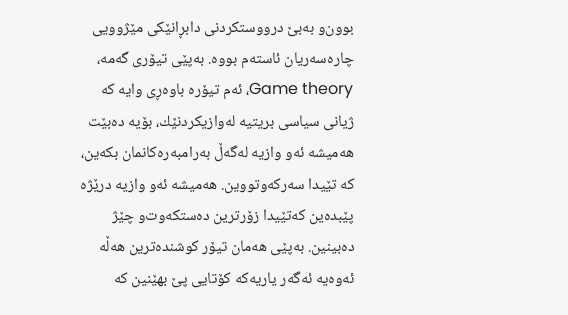بوون‌و به‌بێ درووستكردنی دابڕانێكی مێژوویی چاره‌سه‌ریان ئاسته‌م بووه‌. به‌پێی تیۆری گه‌مه‌، Game theory، ئه‌م تیۆره‌ باوه‌ڕی وایه‌ كه‌ ژیانی سیاسی بریتیه‌ له‌وازیكردنێك، بۆیه‌ ده‌بێت هه‌میشه‌ ئه‌و وازیه‌ له‌گه‌ڵ به‌رامبه‌ره‌كانمان بكه‌ین، كه‌ تێیدا سه‌ركه‌وتووین. هه‌میشه‌ ئه‌و وازیه‌ درێژه‌ پێبده‌ین كه‌تێیدا زۆرترین ده‌ستكه‌وت‌و چێژ ده‌بینین. به‌پێی هه‌مان تیۆر كوشنده‌ترین هه‌ڵه‌ ئه‌وه‌یه‌ ئه‌گه‌ر یاریه‌كه‌ كۆتایی پێ بهێنین كه‌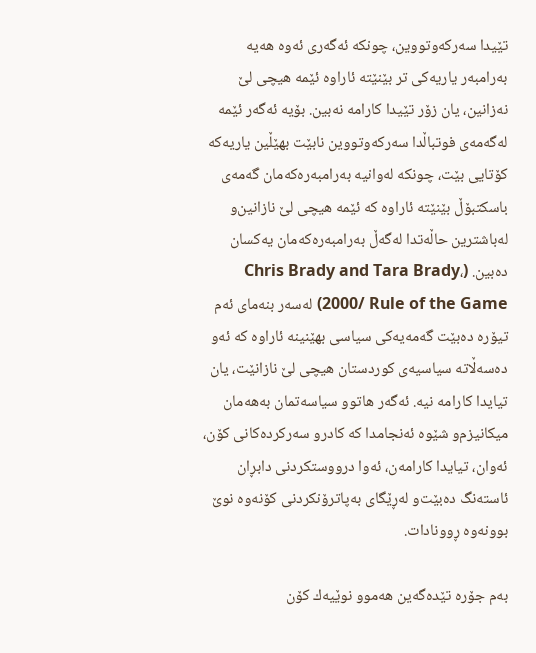تێیدا سه‌ركه‌وتووین، چونكه‌ ئه‌گه‌ری ئه‌وه‌ هه‌یه‌ به‌رامبه‌ر یاریه‌كی تر بێنێته‌ ئاراوه‌ ئێمه‌ هیچی لێ نه‌زانین، یان زۆر تێیدا كارامه‌ نه‌بین. بۆیه‌ ئه‌گه‌ر ئێمه‌ له‌گه‌مه‌ی فوتباڵدا سه‌ركه‌وتووین نابێت بهێڵین یاریه‌كه‌ كۆتایی بێت، چونكه‌ له‌وانیه‌ به‌رامبه‌ره‌كه‌مان گه‌مه‌ی باسكتبۆڵ بێنێته‌ ئاراوه‌ كه‌ ئێمه‌ هیچی لێ نازانین‌و له‌باشترین حاڵه‌تدا له‌گه‌ڵ به‌رامبه‌ره‌كه‌مان یه‌كسان ده‌بین. (Chris Brady and Tara Brady، 2000/ Rule of the Game) له‌سه‌ر بنه‌مای ئه‌م تیۆره‌ ده‌بێت گه‌مه‌یه‌كی سیاسی بهێنینه‌ ئاراوه‌ كه‌ ئه‌و ده‌سه‌ڵاته‌ سیاسیه‌ی كوردستان هیچی لێ نازانێت، یان تیایدا كارامه‌ نیه‌. ئه‌گه‌ر هاتوو سیاسه‌تمان به‌هه‌مان میكانیزم‌و شێوه‌ ئه‌نجامدا كه‌ كادر‌و سه‌ركرده‌كانی كۆن، ئه‌وان، تیایدا كارامه‌ن، ئه‌وا درووستكردنی دابڕان ئاسته‌نگ ده‌بێت‌و له‌ڕێگای به‌پاترۆنكردنی كۆنه‌وه‌ نوێ بوونه‌وه‌ ڕوونادات.

به‌م جۆره‌ تێده‌گه‌ین هه‌موو نوێیه‌ك كۆن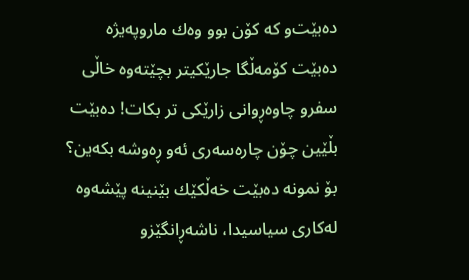ده‌بێت‌و كه‌ كۆن بوو وه‌ك ماروپه‌یژه‌ ده‌بێت كۆمه‌ڵگا جارێكیتر بچێته‌وه‌ خاڵی سفرو چاوه‌ڕوانی زارێكی تر بكات! ده‌بێت بڵێین چۆن چاره‌سه‌ری ئه‌و ڕه‌وشه‌ بكه‌ین؟ بۆ نمونه‌ ده‌بێت خه‌ڵكێك بێنینه‌ پێشه‌وه‌ له‌كاری سیاسیدا، ناشه‌ڕانگێز‌و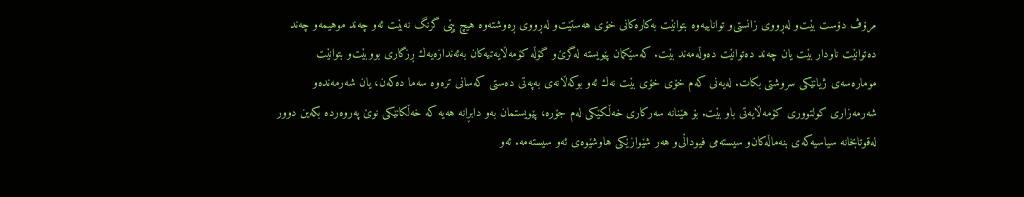مرۆڤ دۆست بێت‌و له‌ڕووی زانستی‌و تواناییه‌وه‌ بتوانێت به‌كاره‌كانی خۆی هه‌ستێت‌و له‌ڕووی ڕه‌وشته‌وه‌ هیچ پێی گرنگ نه‌بێت ئه‌و چه‌ند موهیمه‌و چه‌ند ده‌توانێت ناودار بێت یان چه‌ند ده‌توانێت ده‌وڵه‌مه‌ند بێت. كه‌سێكمان پێویسته‌ له‌گرێ‌و گۆڵه‌ كۆمه‌ڵایه‌تیه‌كان به‌ئه‌ندازه‌یه‌ك ڕزگاری بووبێت‌و بتوانێت موماره‌سه‌ی ژیانێكی سروشتی بكات. له‌یه‌نی كه‌م خۆی خۆی بێت نه‌ك ئه‌و بوكه‌ڵانه‌ی به‌په‌تی ده‌ستی كه‌سانی تره‌وه‌ سه‌ما ده‌كه‌ن، یان شه‌رمه‌نده‌و شه‌رمه‌زاری كولتووری كۆمه‌ڵایه‌تی باو بێت. بۆ هێنانه‌ سه‌ركاری خه‌ڵكێكی له‌م جۆره‌، پێویستمان به‌و دابڕانه‌ هه‌یه‌ كه‌ خه‌ڵكانێكی نوێ په‌روه‌رده‌ بكه‌ین دوور له‌قوتابخانه‌ سیاسیه‌كه‌ی بنه‌ماڵه‌كان‌و سیسته‌می فیوداڵی‌و هه‌ر شێوازێكی هاوشێوه‌ی ئه‌و سیسته‌مه‌. ئه‌و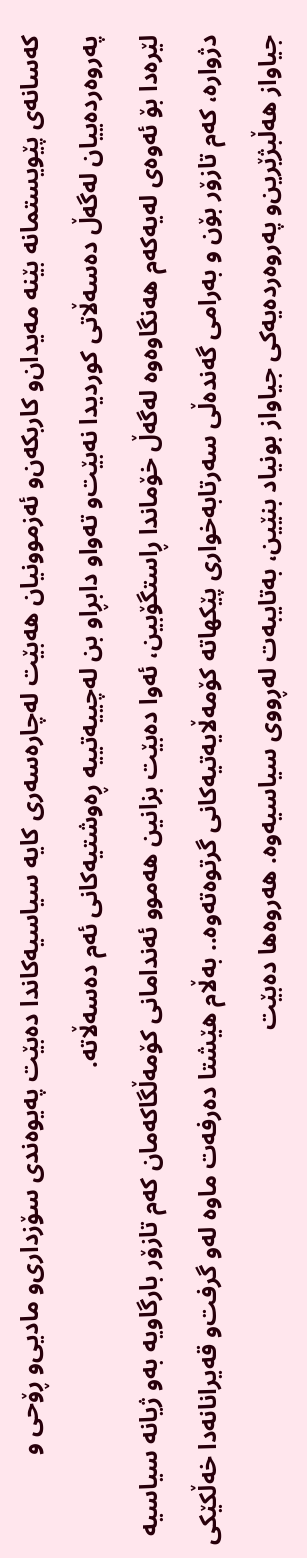كه‌سانه‌ی پێویستمانه‌ بێنه‌ مه‌یدان‌و كاربكه‌ن‌و ئه‌زموونیان هه‌بێت له‌چاره‌سه‌ری كایه‌ سیاسیه‌كاندا ده‌بێت په‌یوه‌ندی سۆزداری‌و مادیی‌و ڕۆحی و په‌روه‌رده‌ییان له‌گه‌ڵ ده‌سه‌ڵاتی كوردیدا نه‌بێت‌و ته‌واو دابڕاو بن له‌چییه‌تییه‌ ڕه‌وشتیه‌كانی ئه‌م ده‌سه‌ڵاته‌.
لێره‌دا بۆ ئه‌وه‌ی له‌یه‌كه‌م هه‌نگاوه‌وه‌ له‌گه‌ڵ خۆماندا ڕاستگۆبین، ئه‌وا ده‌بێت بزانین هه‌موو ئه‌ندامانی كۆمه‌ڵگاكه‌مان كه‌م تازۆر بارگاویه‌ به‌و ژیانه‌ سیاسیه‌ دژواره‌، كه‌م تازۆر بۆن و به‌رامی گه‌نده‌ڵی سه‌رتابه‌خواری پێكهاته‌ كۆمه‌ڵایه‌تیه‌كانی گرتوه‌ته‌وه‌.. به‌ڵام هێشتا ده‌رفه‌ت ماوه‌ له‌و گرفت‌و قه‌یرانانه‌دا خه‌ڵكێكی جیاواز هه‌ڵبژێرین‌و په‌روه‌رده‌یه‌كی جیاواز بونیاد بنێین، به‌تایبه‌ت له‌ڕووی سیاسیه‌وه‌. هه‌روه‌ها ده‌بێت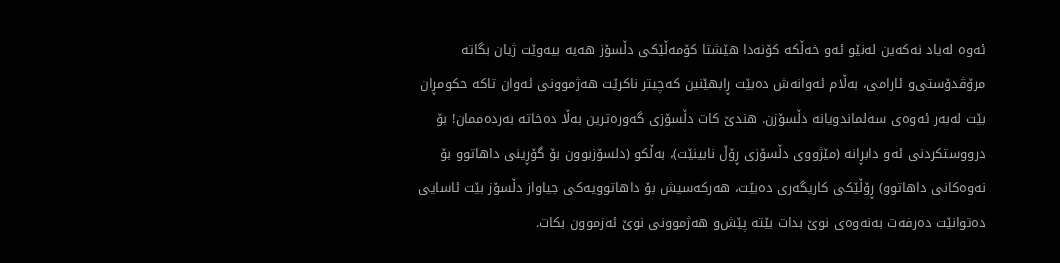ئه‌وه‌ له‌یاد نه‌كه‌ین له‌نێو ئه‌و خه‌ڵكه‌ كۆنه‌دا هێشتا كۆمه‌ڵێكی دڵسۆز هه‌یه‌ بیه‌وێت ژیان بگاته‌ مرۆڤدۆستی‌و ئارامی، به‌ڵام ئه‌وانه‌ش ده‌بێت ڕابهێنین كه‌چیتر ناكرێت هه‌ژموونی ئه‌وان تاكه‌ حكومڕان بێت له‌به‌ر ئه‌وه‌ی سه‌لماندویانه‌ دڵسۆزن. هندێ كات دڵسۆزی گه‌وره‌ترین به‌ڵا ده‌خاته‌ به‌رده‌ممان! بۆ درووستكردنی ئه‌و دابڕانه‌ (مێژووی دڵسۆزی ڕۆڵ نابینێت)، به‌ڵكو (دلسۆزبوون بۆ گۆڕینی داهاتوو بۆ نه‌وه‌كانی داهاتوو) ڕۆڵێكی كاریگه‌ری ده‌بێت، هه‌ركه‌سیش بۆ داهاتوویه‌كی جیاواز دڵسۆز بێت ئاسایی ده‌توانێت ده‌رفه‌ت به‌نه‌وه‌ی نوێ بدات بێته‌ پێش‌و هه‌ژموونی نوێ ئه‌زموون بكات.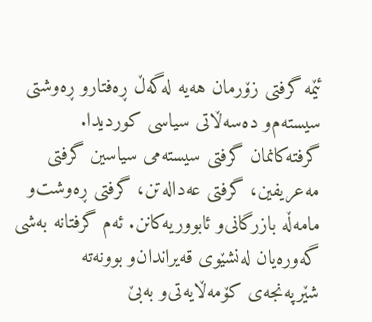ئێمه‌ گرفتی زۆرمان هه‌یه‌ له‌گه‌ڵ ڕه‌فتارو ڕه‌وشتی سیسته‌م‌و ده‌سه‌ڵاتی سیاسی كوردیدا. گرفته‌كانمان گرفتی سیسته‌می سیاسین گرفتی مه‌عریفین، گرفتی عه‌داله‌تن، گرفتی ڕه‌وشت‌و مامه‌ڵه‌ بازرگانی‌و ئابووریه‌كانن. ئه‌م گرفتانه‌ به‌شی گه‌وره‌یان له‌نشێوی قه‌یراندان‌و بوونه‌ته‌ شێرپه‌نجه‌ی كۆمه‌ڵایه‌تی‌و به‌بێ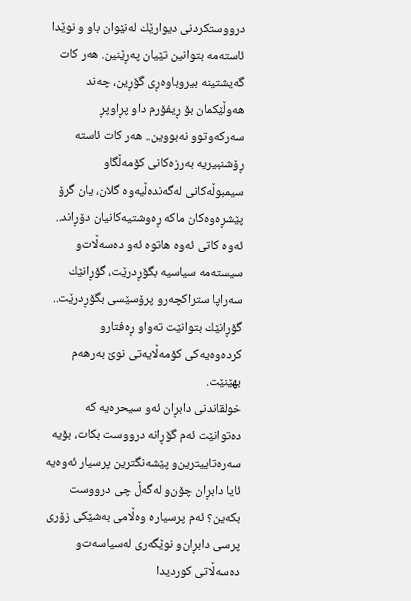درووستكردنی دیوارێك له‌نێوان باو و نوێدا ئاسته‌مه‌ بتوانین تێیان په‌ڕێنین. هه‌ر كات گه‌یشتینه‌ بیروباوه‌ڕی گۆڕین، چه‌ند هه‌وڵێكمان بۆ ڕیفۆرم داو پڕاوپڕ سه‌ركه‌وتوو نه‌بووین.. هه‌ر كات ئاسته‌ ڕۆشنبیریه‌ به‌رزه‌كانی كۆمه‌ڵگاو سیمبوڵه‌كانی له‌گه‌نده‌ڵیه‌وه‌ گلان، یان گرۆ پێشڕه‌وه‌كان ماكه‌ ڕه‌وشتیه‌كانیان دۆڕاند.. ئه‌وه‌ كاتی ئه‌وه‌ هاتوه‌ ئه‌و ده‌سه‌ڵات‌و سیسته‌مه‌ سیاسیه‌ بگۆڕدرێت، گۆڕانێك سه‌راپا ستراكچه‌ر‌و پرۆسێسی بگۆڕدرێت.. گۆڕانێك بتوانێت ته‌واو ڕه‌فتار‌و كرده‌وه‌یه‌كی كۆمه‌ڵایه‌تی نوێ به‌رهه‌م بهێنێت.
خولقاندنی دابڕان ئه‌و سیحره‌یه‌ كه‌ ده‌توانێت ئه‌م گۆڕانه‌ درووست بكات، بۆیه‌ سه‌ره‌تاییترین‌و پێشه‌نگترین پرسیار ئه‌وه‌یه‌ ئایا دابڕان چۆن‌و له‌گه‌ڵ چی درووست بكه‌ین؟ ئه‌م پرسیاره‌ وه‌ڵامی به‌شێكی زۆری پرسی دابڕان‌و نوێگه‌ری له‌سیاسه‌ت‌و ده‌سه‌ڵاتی كوردیدا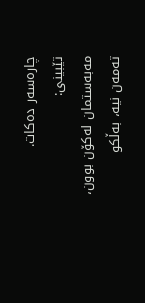چاره‌سه‌ر ده‌كات.
تێبینی:
مه‌به‌ستمان له‌كۆن بوون، ته‌مه‌ن نیه‌، به‌ڵكو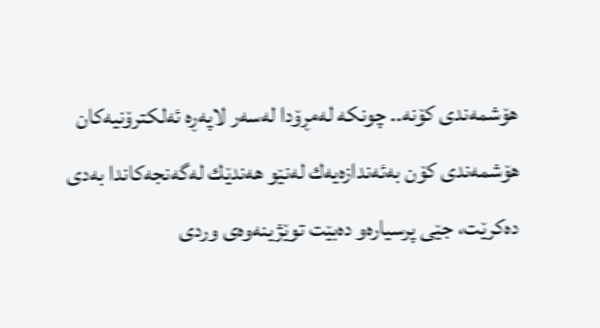هۆشمه‌ندی كۆنه‌.. چونكه‌ له‌مڕۆدا له‌سه‌ر لاپه‌ڕه‌ ئه‌لكترۆنیه‌كان هۆشمه‌ندی كۆن به‌ئه‌ندازه‌یه‌ك له‌نێو هه‌ندێك له‌گه‌نجه‌كاندا به‌دی ده‌كرێت، جێی پرسیاره‌و ده‌بێت توێژینه‌وه‌ی وردی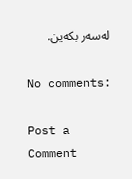له‌سه‌ر بكه‌ین.

No comments:

Post a Comment